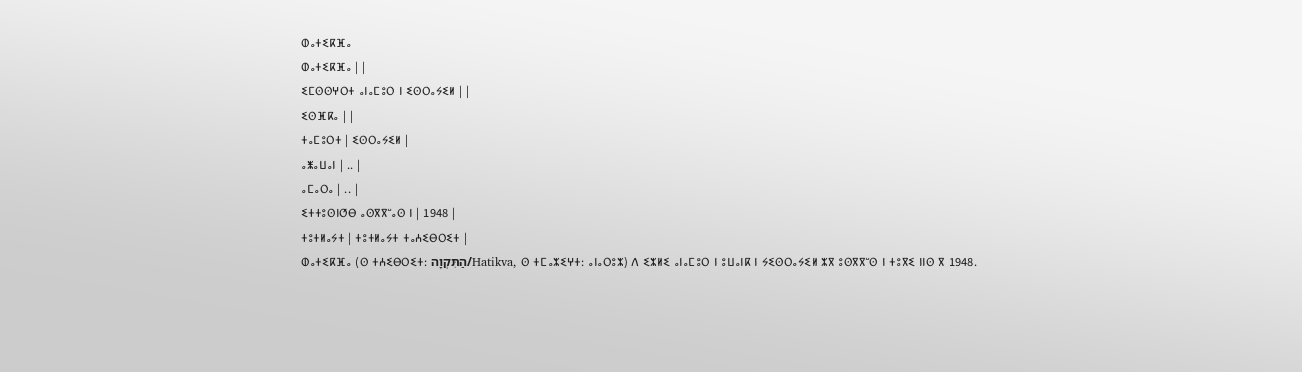ⵀⴰⵜⵉⴽⴼⴰ
ⵀⴰⵜⵉⴽⴼⴰ | |
ⵉⵎⵙⵙⵖⵔⵜ ⴰⵏⴰⵎⵓⵔ ⵏ ⵉⵙⵔⴰⵢⵉⵍ | |
ⵉⵙⴼⴽⴰ | |
ⵜⴰⵎⵓⵔⵜ | ⵉⵙⵔⴰⵢⵉⵍ |
ⴰⵥⴰⵡⴰⵏ | .. |
ⴰⵎⴰⵔⴰ | .. |
ⵉⵜⵜⵓⵙⵏⵚⴱ ⴰⵙⴳⴳⵯⴰⵙ ⵏ | 1948 |
ⵜⵓⵜⵍⴰⵢⵜ | ⵜⵓⵜⵍⴰⵢⵜ ⵜⴰⵄⵉⴱⵔⵉⵜ |
ⵀⴰⵜⵉⴽⴼⴰ (ⵙ ⵜⵄⵉⴱⵔⵉⵜ: הַתִּקְוָה/Hatikva, ⵙ ⵜⵎⴰⵣⵉⵖⵜ: ⴰⵏⴰⵔⵓⵣ) ⴷ ⵉⵣⵍⵉ ⴰⵏⴰⵎⵓⵔ ⵏ ⵓⵡⴰⵏⴽ ⵏ ⵢⵉⵙⵔⴰⵢⵉⵍ ⵣⴳ ⵓⵙⴳⴳⵯⵙ ⵏ ⵜⵓⴳⵉ ⵏⵏⵙ ⴳ 1948.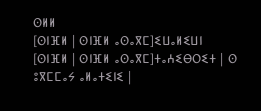ⵙⵍⵍ
[ⵙⵏⴼⵍ | ⵙⵏⴼⵍ ⴰⵙⴰⴳⵎ]ⵉⵡⴰⵍⵉⵡⵏ
[ⵙⵏⴼⵍ | ⵙⵏⴼⵍ ⴰⵙⴰⴳⵎ]ⵜⴰⵄⵉⴱⵔⵉⵜ | ⵙ ⵓⴳⵎⵎⴰⵢ ⴰⵍⴰⵜⵉⵏⵉ |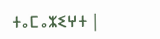ⵜⴰⵎⴰⵣⵉⵖⵜ |